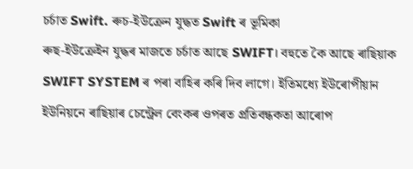চৰ্চাত Swift. ৰুচ-ইউক্ৰেন যুদ্ধত Swift ৰ ভূমিকা
ৰুছ-ইউক্ৰেইন যুদ্ধৰ মাজতে চৰ্চাত আছে SWIFT। বহুতে কৈ আছে ৰাছিয়াক SWIFT SYSTEM ৰ পৰা বাহিৰ কৰি দিব লাগে। ইতিমধ্যে ইউৰোপীয়ান ইউনিয়নে ৰাছিয়াৰ চেন্ট্রেল বেংকৰ ওপৰত প্ৰতিবন্ধকতা আৰোপ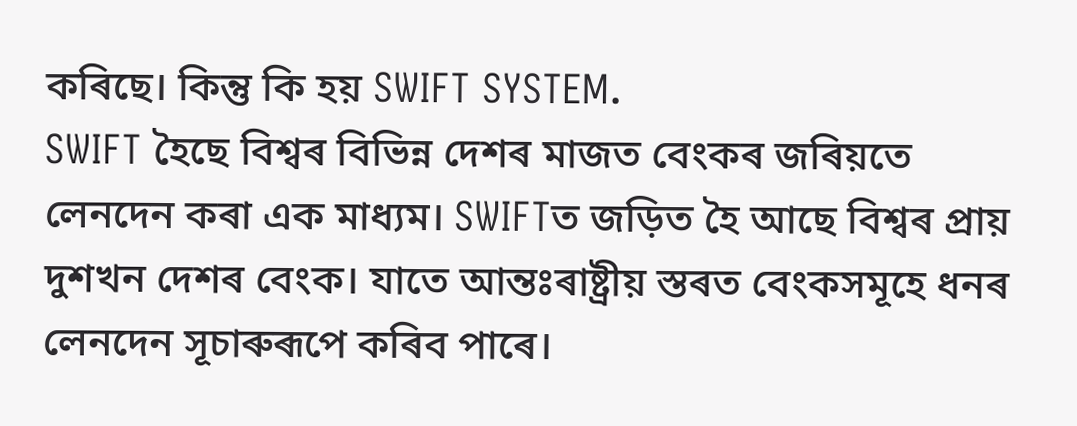কৰিছে। কিন্তু কি হয় SWIFT SYSTEM.
SWIFT হৈছে বিশ্বৰ বিভিন্ন দেশৰ মাজত বেংকৰ জৰিয়তে লেনদেন কৰা এক মাধ্যম। SWIFTত জড়িত হৈ আছে বিশ্বৰ প্ৰায় দুশখন দেশৰ বেংক। যাতে আন্তঃৰাষ্ট্রীয় স্তৰত বেংকসমূহে ধনৰ লেনদেন সূচাৰুৰূপে কৰিব পাৰে।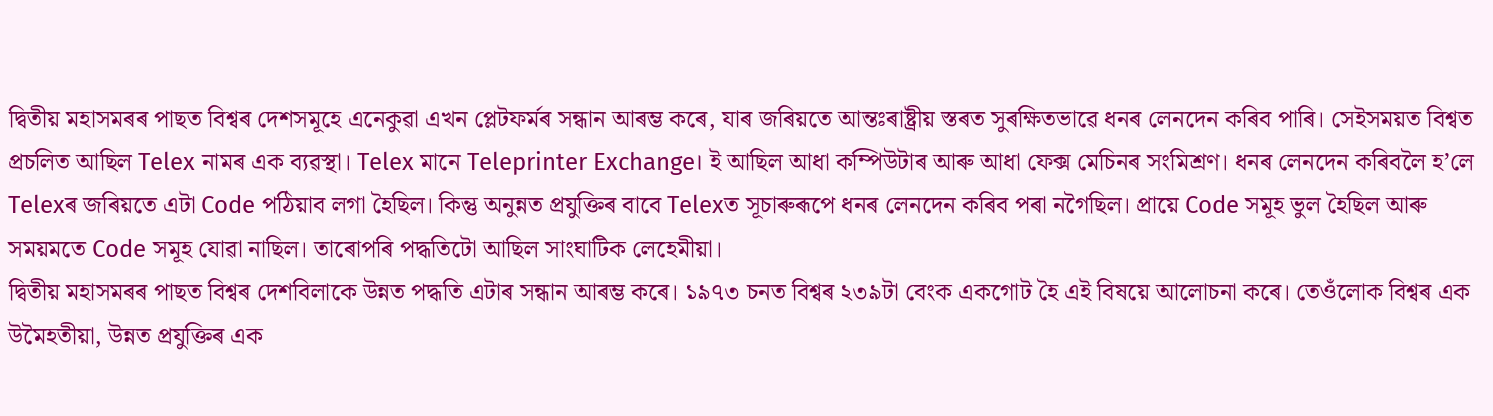দ্বিতীয় মহাসমৰৰ পাছত বিশ্বৰ দেশসমূহে এনেকুৱা এখন প্লেটফৰ্মৰ সন্ধান আৰম্ভ কৰে, যাৰ জৰিয়তে আন্তঃৰাষ্ট্রীয় স্তৰত সুৰক্ষিতভাৱে ধনৰ লেনদেন কৰিব পাৰি। সেইসময়ত বিশ্বত প্ৰচলিত আছিল Telex নামৰ এক ব্যৱস্থা। Telex মানে Teleprinter Exchange। ই আছিল আধা কম্পিউটাৰ আৰু আধা ফেক্স মেচিনৰ সংমিশ্ৰণ। ধনৰ লেনদেন কৰিবলৈ হ’লে Telexৰ জৰিয়তে এটা Code পঠিয়াব লগা হৈছিল। কিন্তু অনুন্নত প্ৰযুক্তিৰ বাবে Telexত সূচাৰুৰূপে ধনৰ লেনদেন কৰিব পৰা নগৈছিল। প্ৰায়ে Code সমূহ ভুল হৈছিল আৰু সময়মতে Code সমূহ যোৱা নাছিল। তাৰোপৰি পদ্ধতিটো আছিল সাংঘাটিক লেহেমীয়া।
দ্বিতীয় মহাসমৰৰ পাছত বিশ্বৰ দেশবিলাকে উন্নত পদ্ধতি এটাৰ সন্ধান আৰম্ভ কৰে। ১৯৭৩ চনত বিশ্বৰ ২৩৯টা বেংক একগোট হৈ এই বিষয়ে আলোচনা কৰে। তেওঁলোক বিশ্বৰ এক উমৈহতীয়া, উন্নত প্ৰযুক্তিৰ এক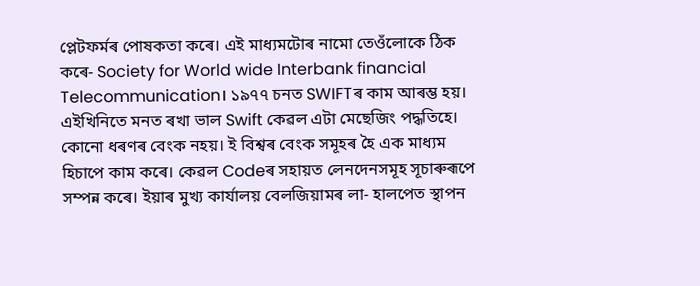প্লেটফৰ্মৰ পোষকতা কৰে। এই মাধ্যমটোৰ নামো তেওঁলোকে ঠিক কৰে- Society for World wide Interbank financial Telecommunication। ১৯৭৭ চনত SWIFTৰ কাম আৰম্ভ হয়। এইখিনিতে মনত ৰখা ভাল Swift কেৱল এটা মেছেজিং পদ্ধতিহে। কোনো ধৰণৰ বেংক নহয়। ই বিশ্বৰ বেংক সমূহৰ হৈ এক মাধ্যম হিচাপে কাম কৰে। কেৱল Codeৰ সহায়ত লেনদেনসমূহ সূচাৰুৰূপে সম্পন্ন কৰে। ইয়াৰ মুখ্য কাৰ্যালয় বেলজিয়ামৰ লা- হালপেত স্থাপন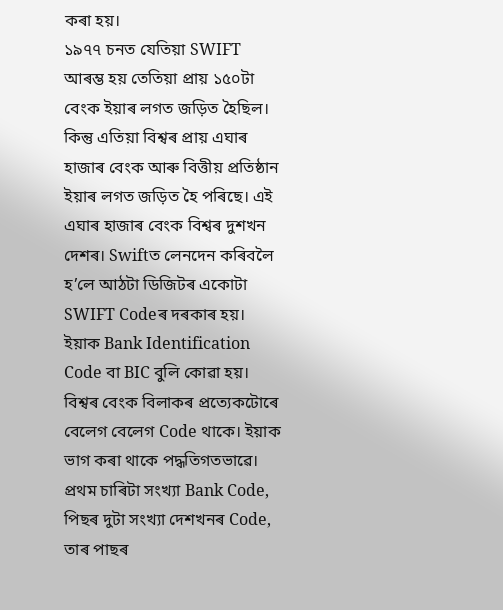কৰা হয়।
১৯৭৭ চনত যেতিয়া SWIFT আৰম্ভ হয় তেতিয়া প্ৰায় ১৫০টা বেংক ইয়াৰ লগত জড়িত হৈছিল। কিন্তু এতিয়া বিশ্বৰ প্ৰায় এঘাৰ হাজাৰ বেংক আৰু বিত্তীয় প্ৰতিষ্ঠান ইয়াৰ লগত জড়িত হৈ পৰিছে। এই এঘাৰ হাজাৰ বেংক বিশ্বৰ দুশখন দেশৰ। Swiftত লেনদেন কৰিবলৈ হ’লে আঠটা ডিজিটৰ একোটা SWIFT Codeৰ দৰকাৰ হয়। ইয়াক Bank Identification Code বা BIC বুলি কোৱা হয়। বিশ্বৰ বেংক বিলাকৰ প্ৰত্যেকটোৰে বেলেগ বেলেগ Code থাকে। ইয়াক ভাগ কৰা থাকে পদ্ধতিগতভাৱে। প্ৰথম চাৰিটা সংখ্যা Bank Code, পিছৰ দুটা সংখ্যা দেশখনৰ Code, তাৰ পাছৰ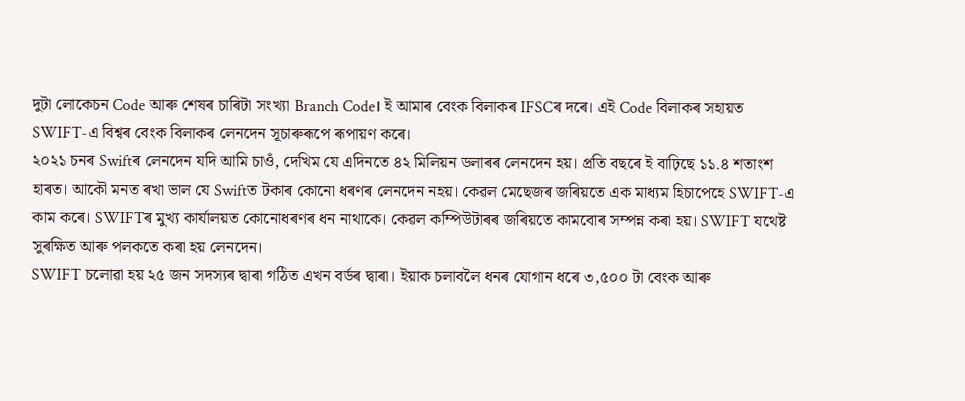দুটা লোকেচন Code আৰু শেষৰ চাৰিটা সংখ্যা Branch Code। ই আমাৰ বেংক বিলাকৰ IFSCৰ দৰে। এই Code বিলাকৰ সহায়ত SWIFT-এ বিশ্বৰ বেংক বিলাকৰ লেনদেন সূচাৰুৰূপে ৰূপায়ণ কৰে।
২০২১ চনৰ Swiftৰ লেনদেন যদি আমি চাওঁ, দেখিম যে এদিনতে ৪২ মিলিয়ন ডলাৰৰ লেনদেন হয়। প্ৰতি বছৰে ই বাঢ়িছে ১১.৪ শতাংশ হাৰত। আকৌ মনত ৰখা ভাল যে Swiftত টকাৰ কোনো ধৰণৰ লেনদেন নহয়। কেৱল মেছেজৰ জৰিয়তে এক মাধ্যম হিচাপেহে SWIFT-এ কাম কৰে। SWIFTৰ মুখ্য কাৰ্যালয়ত কোনোধৰণৰ ধন নাথাকে। কেৱল কম্পিউটাৰৰ জৰিয়তে কামবোৰ সম্পন্ন কৰা হয়। SWIFT যথেষ্ট সুৰক্ষিত আৰু পলকতে কৰা হয় লেনদেন।
SWIFT চলোৱা হয় ২৫ জন সদস্যৰ দ্বাৰা গঠিত এখন বৰ্ডৰ দ্বাৰা। ইয়াক চলাবলৈ ধনৰ যোগান ধৰে ৩,৫০০ টা বেংক আৰু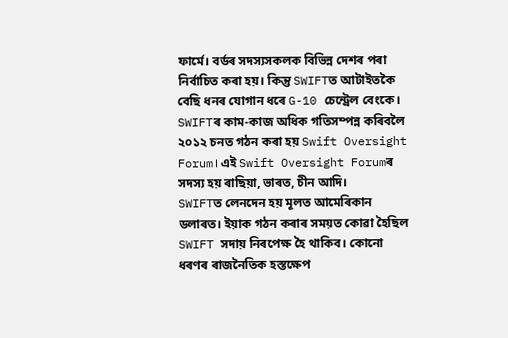ফাৰ্মে। বৰ্ডৰ সদস্যসকলক বিভিন্ন দেশৰ পৰা নিৰ্বাচিত কৰা হয়। কিন্তু SWIFTত আটাইতকৈ বেছি ধনৰ যোগান ধৰে G-10 চেন্ট্রেল বেংকে।
SWIFTৰ কাম-কাজ অধিক গতিসম্পন্ন কৰিবলৈ ২০১২ চনত গঠন কৰা হয় Swift Oversight Forum। এই Swift Oversight Forumৰ সদস্য হয় ৰাছিয়া, ভাৰত, চীন আদি।
SWIFTত লেনদেন হয় মূলত আমেৰিকান ডলাৰত। ইয়াক গঠন কৰাৰ সময়ত কোৱা হৈছিল SWIFT সদায় নিৰপেক্ষ হৈ থাকিব। কোনো ধৰণৰ ৰাজনৈতিক হস্তক্ষেপ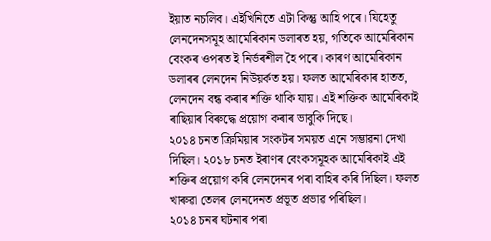ইয়াত নচলিব। এইখিনিতে এটা কিন্তু আহি পৰে। যিহেতু লেনদেনসমূহ আমেৰিকান ডলাৰত হয়, গতিকে আমেৰিকান বেংকৰ ওপৰত ই নিৰ্ভৰশীল হৈ পৰে। কাৰণ আমেৰিকান ডলাৰৰ লেনদেন নিউয়ৰ্কত হয়। ফলত আমেৰিকাৰ হাতত, লেনদেন বন্ধ কৰাৰ শক্তি থাকি যায়। এই শক্তিক আমেৰিকাই ৰাছিয়াৰ বিৰুদ্ধে প্ৰয়োগ কৰাৰ ভাবুকি দিছে।
২০১৪ চনত ক্ৰিমিয়াৰ সংকটৰ সময়ত এনে সম্ভাৱনা দেখা দিছিল। ২০১৮ চনত ইৰাণৰ বেংকসমূহক আমেৰিকাই এই শক্তিৰ প্ৰয়োগ কৰি লেনদেনৰ পৰা বাহিৰ কৰি দিছিল। ফলত খাৰুৱা তেলৰ লেনদেনত প্ৰভূত প্ৰভাৱ পৰিছিল।
২০১৪ চনৰ ঘটনাৰ পৰা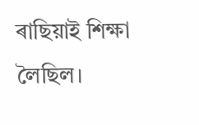ৰাছিয়াই শিক্ষা লৈছিল।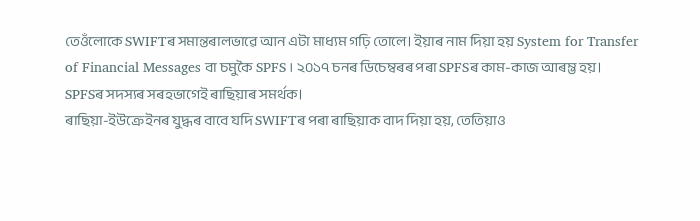তেওঁলোকে SWIFTৰ সমান্তৰালভাৱে আন এটা মাধ্যম গঢ়ি তোলে। ইয়াৰ নাম দিয়া হয় System for Transfer of Financial Messages বা চমুকৈ SPFS। ২০১৭ চনৰ ডিচেম্বৰৰ পৰা SPFSৰ কাম-কাজ আৰম্ভ হয়। SPFSৰ সদস্যৰ সৰহভাগেই ৰাছিয়াৰ সমৰ্থক।
ৰাছিয়া-ইউক্ৰেইনৰ যুদ্ধৰ বাবে যদি SWIFTৰ পৰা ৰাছিয়াক বাদ দিয়া হয়, তেতিয়াও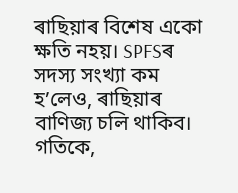ৰাছিয়াৰ বিশেষ একো ক্ষতি নহয়। SPFSৰ সদস্য সংখ্যা কম হ’লেও, ৰাছিয়াৰ বাণিজ্য চলি থাকিব। গতিকে,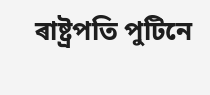ৰাষ্ট্রপতি পুটিনে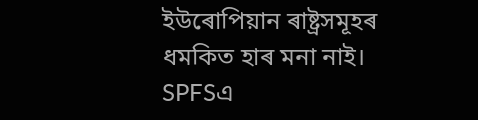ইউৰোপিয়ান ৰাষ্ট্রসমূহৰ ধমকিত হাৰ মনা নাই। SPFSএ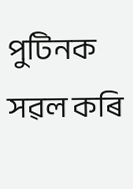পুটিনক সৱল কৰি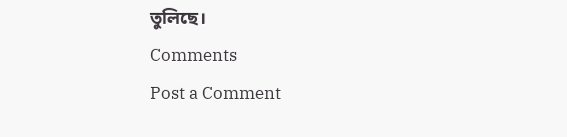তুলিছে।
Comments
Post a Comment